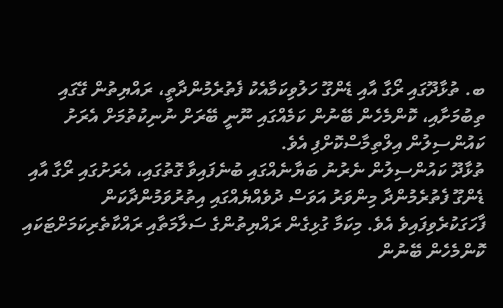ބ. ތުޅާދޫގައި ރޯގާ އާއި ޑެންގޫ ހަލުވިކަމާއެކު ފެތުރެމުންދާތީ، ރައްޔިތުން ގޭގައި ތިބުމަށާއި، ކޮންމެހެން ބޭނުން ކަމެއްގައި ނޫނީ ބޭރަށް ނުނިކުތުމަށް އެރަށު ކައުންސިލުން އިލްތިމާސްކޮށްފި އެވެ.
ތުޅާދޫ ކައުންސިލުން ނެރުނު ބަޔާނެއްގައި ބުނެފައިވާ ގޮތުގައި، އެރަށުގައި ރޯގާ އާއި ޑެންގޫ ފެތުރެމުންދާ މިންވަރު އަވަސް ދުވެއްޔެއްގައި އިތުރުވަމުންދާކަން ފާހަގަކުރެވިފައިވެ އެވެ. މިކަމާ ގުޅިގެން ރައްޔިތުންގެ ސަލާމަތާއި ރައްކާތެރިކަމަށްޓަކައި ކޮންމެހެން ބޭނުން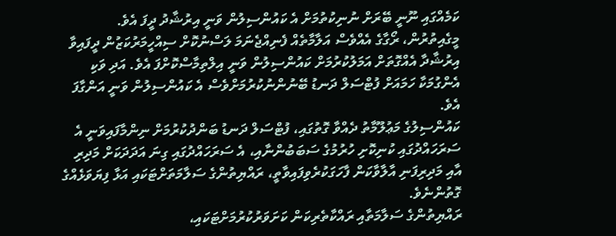ކަމެއްގައި ނޫނީ ބޭރަށް ނުނިކުތުމަށް އެ ކައުންސިލުން ވަނީ އިރުޝާދު ދީފަ އެވެ.
މީގެއިތުރުން، ރޯގާގެ އެއްވެސް އަލާމާތެއް ފެނިއްޖެނަމަ ލަސްނުކޮށް ސިއްހީމަރުކަޒުން ދީފައިވާ އިރުޝާދާ އެއްގޮތަށް އަމަލުކުރުމަށް ކައުންސިލުން ވަނީ އިލްތިމާސްކޮށްފަ އެވެ. އަދި ވަކި އެންގުމަކާ ހަމައަށް ފުޓްސަލް ދަނޑު ބޭނުންނުކުރުމަށްވެސް އެ ކައުންސިލުން ވަނީ އަންގާފަ އެވެ.
ކައުންސިލުގެ މަޢުލޫމާތު ދެއްވާ ގޮތުގައި، ފުޓްސަލް ދަނޑު ބަންދުކުރުމަށް ނިންމާފައިވަނީ އެ ސަރަހައްދުގައި ކުނިކޮށި ހުރުމުގެ ސަބަބުންނާއި، އެ ސަރަހައްދުގައި ގިނަ އަދަދަކަށް މަދިރި އާއި މަދިރިފަނި އާލާވާކަން ފާހަގަކުރެވިފައިވާތީ، ރައްޔިތުންގެ ސަލާމަތަށްޓަކައި އަޅާ ފިޔަވަޅެއްގެ ގޮތުންނެވެ.
ރައްޔިތުންގެ ސަލާމަތާއި ރައްކާތެރިކަން ކަށަވަރުކުރުމަށްޓަކައި،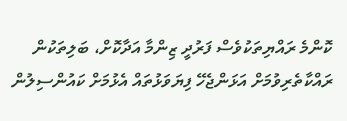ކޮންމެ ރައްޔިތަކުވެސް ފަރުދީ ޒިންމާ އަދާކޮށް، ބަލިތަކުން ރައްކާތެރިވުމަށް އަޅަންޖެހޭ ފިޔަވަޅުތައް އެޅުމަށް ކައުންސިލުން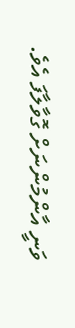ވަނީ އާންމުންނަށް ގޮވާލާފަ އެވެ.